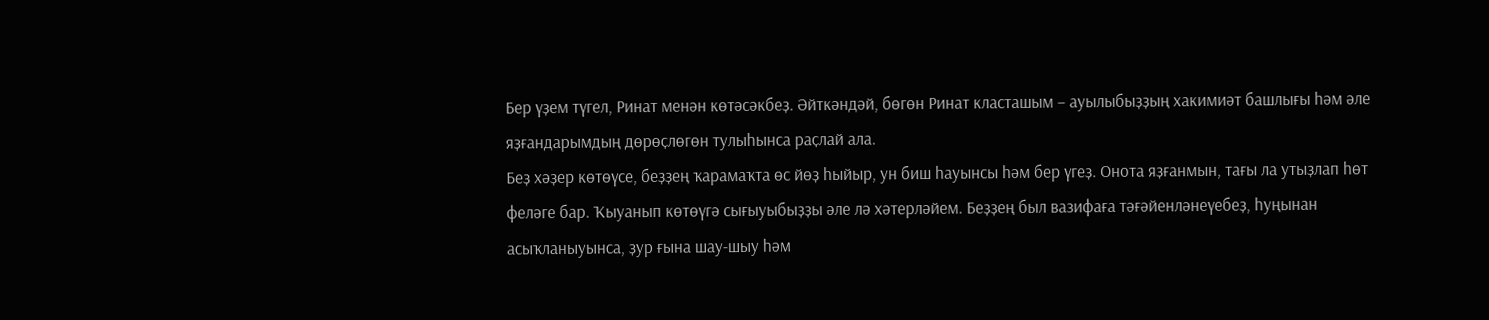Бер үҙем түгел, Ринат менән көтәсәкбеҙ. Әйткәндәй, бөгөн Ринат класташым – ауылыбыҙҙың хакимиәт башлығы һәм әле яҙғандарымдың дөрөҫлөгөн тулыһынса раҫлай ала.
Беҙ хәҙер көтөүсе, беҙҙең ҡарамаҡта өс йөҙ һыйыр, ун биш һауынсы һәм бер үгеҙ. Онота яҙғанмын, тағы ла утыҙлап һөт феләге бар. Ҡыуанып көтөүгә сығыуыбыҙҙы әле лә хәтерләйем. Беҙҙең был вазифаға тәғәйенләнеүебеҙ, һуңынан асыҡланыуынса, ҙур ғына шау-шыу һәм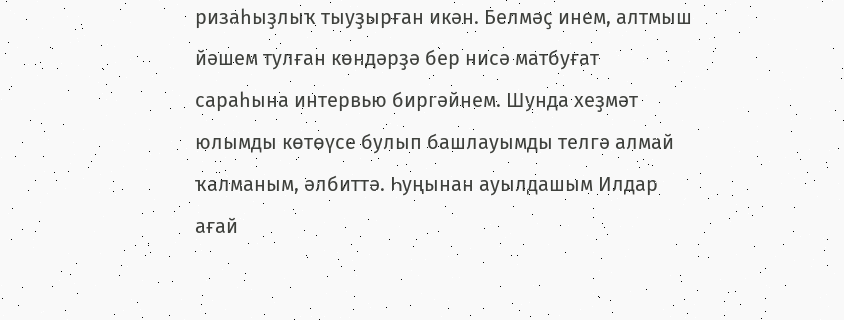ризаһыҙлыҡ тыуҙырған икән. Белмәҫ инем, алтмыш йәшем тулған көндәрҙә бер нисә матбуғат сараһына интервью биргәйнем. Шунда хеҙмәт юлымды көтөүсе булып башлауымды телгә алмай ҡалманым, әлбиттә. Һуңынан ауылдашым Илдар ағай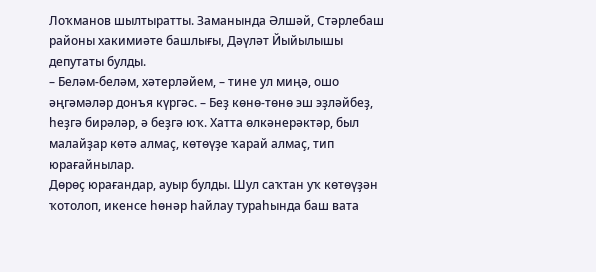Лоҡманов шылтыратты. Заманында Әлшәй, Стәрлебаш районы хакимиәте башлығы, Дәүләт Йыйылышы депутаты булды.
– Беләм-беләм, хәтерләйем, – тине ул миңә, ошо әңгәмәләр донъя күргәс. – Беҙ көнө-төнө эш эҙләйбеҙ, һеҙгә бирәләр, ә беҙгә юҡ. Хатта өлкәнерәктәр, был малайҙар көтә алмаҫ, көтөүҙе ҡарай алмаҫ, тип юрағайнылар.
Дөрөҫ юрағандар, ауыр булды. Шул саҡтан уҡ көтөүҙән ҡотолоп, икенсе һөнәр һайлау тураһында баш вата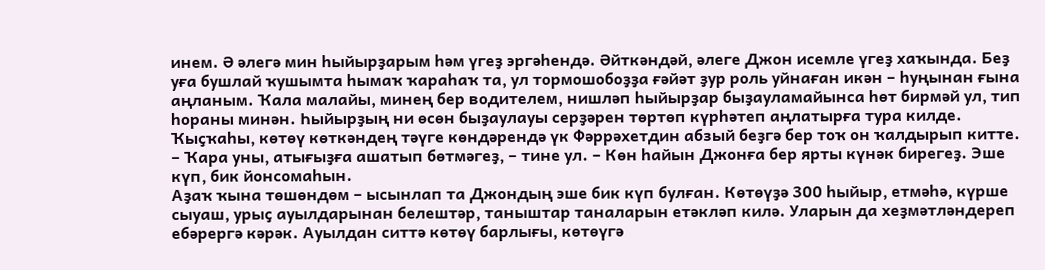инем. Ә әлегә мин һыйырҙарым һәм үгеҙ эргәһендә. Әйткәндәй, әлеге Джон исемле үгеҙ хаҡында. Беҙ уға бушлай ҡушымта һымаҡ ҡараһаҡ та, ул тормошобоҙҙа ғәйәт ҙур роль уйнаған икән – һуңынан ғына аңланым. Ҡала малайы, минең бер водителем, нишләп һыйырҙар быҙауламайынса һөт бирмәй ул, тип һораны минән. Һыйырҙың ни өсөн быҙаулауы серҙәрен төртөп күрһәтеп аңлатырға тура килде.
Ҡыҫҡаһы, көтөү көткәндең тәүге көндәрендә үк Фәррәхетдин абзый беҙгә бер тоҡ он ҡалдырып китте.
– Ҡара уны, атығыҙға ашатып бөтмәгеҙ, – тине ул. – Көн һайын Джонға бер ярты күнәк бирегеҙ. Эше күп, бик йонсомаһын.
Аҙаҡ ҡына төшөндөм – ысынлап та Джондың эше бик күп булған. Көтөүҙә 300 һыйыр, етмәһә, күрше сыуаш, урыҫ ауылдарынан белештәр, таныштар таналарын етәкләп килә. Уларын да хеҙмәтләндереп ебәрергә кәрәк. Ауылдан ситтә көтөү барлығы, көтөүгә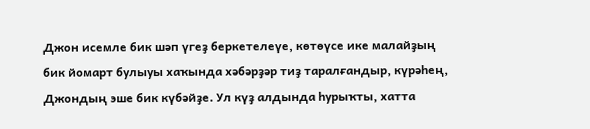Джон исемле бик шәп үгеҙ беркетелеүе, көтөүсе ике малайҙың бик йомарт булыуы хаҡында хәбәрҙәр тиҙ таралғандыр, күрәһең, Джондың эше бик күбәйҙе. Ул күҙ алдында һурыҡты, хатта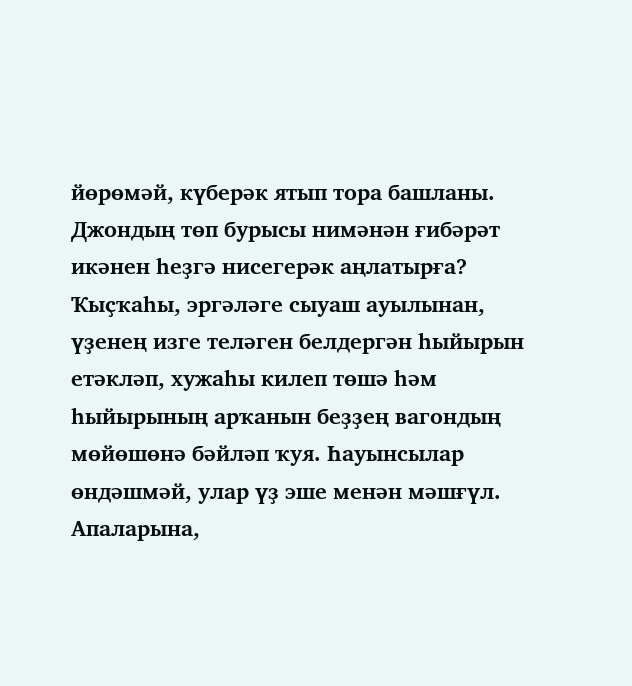йөрөмәй, күберәк ятып тора башланы.
Джондың төп бурысы нимәнән ғибәрәт икәнен һеҙгә нисегерәк аңлатырға? Ҡыҫҡаһы, эргәләге сыуаш ауылынан, үҙенең изге теләген белдергән һыйырын етәкләп, хужаһы килеп төшә һәм һыйырының арҡанын беҙҙең вагондың мөйөшөнә бәйләп ҡуя. Һауынсылар өндәшмәй, улар үҙ эше менән мәшғүл. Апаларына,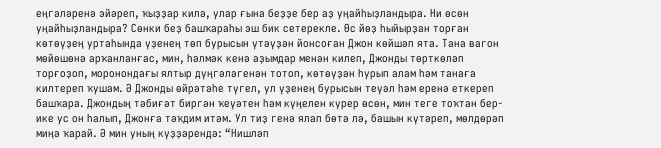еңгәләренә эйәреп, ҡыҙҙар килә, улар ғына беҙҙе бер аҙ уңайһыҙландыра. Ни өсөн уңайһыҙландыра? Сөнки беҙ башҡараһы эш бик сетерекле. Өс йөҙ һыйырҙан торған көтөүҙең уртаһында үҙенең төп бурысын үтәүҙән йонсоған Джон көйшәп ята. Тана вагон мөйөшөнә арҡанланғас, мин, һәлмәк кенә аҙымдар менән килеп, Джонды төрткөләп торғоҙоп, моронондағы ялтыр дүңгәләгенән тотоп, көтөүҙән һурып алам һәм танаға килтереп ҡушам. Ә Джонды өйрәтәһе түгел, ул үҙенең бурысын теүәл һәм еренә еткереп башҡара. Джондың тәбиғәт биргән ҡеүәтен һәм күңелен күрер өсөн, мин теге тоҡтан бер-ике ус он һалып, Джонға тәҡдим итәм. Ул тиҙ генә ялап бөтә лә, башын күтәреп, мөлдөрәп миңә ҡарай. Ә мин уның күҙҙәрендә: “Нишләп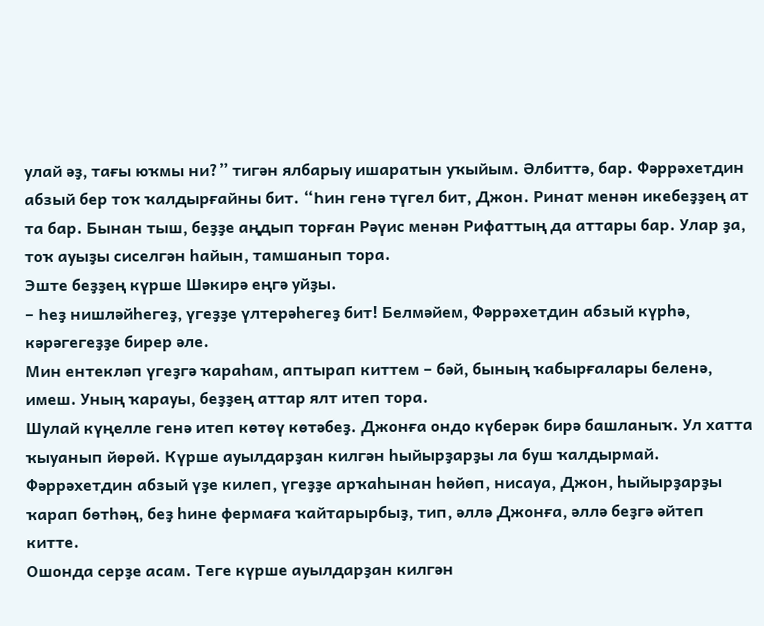улай әҙ, тағы юҡмы ни?” тигән ялбарыу ишаратын уҡыйым. Әлбиттә, бар. Фәррәхетдин абзый бер тоҡ ҡалдырғайны бит. “Һин генә түгел бит, Джон. Ринат менән икебеҙҙең ат та бар. Бынан тыш, беҙҙе аңдып торған Рәүис менән Рифаттың да аттары бар. Улар ҙа, тоҡ ауыҙы сиселгән һайын, тамшанып тора.
Эште беҙҙең күрше Шәкирә еңгә уйҙы.
– Һеҙ нишләйһегеҙ, үгеҙҙе үлтерәһегеҙ бит! Белмәйем, Фәррәхетдин абзый күрһә, кәрәгегеҙҙе бирер әле.
Мин ентекләп үгеҙгә ҡараһам, аптырап киттем – бәй, бының ҡабырғалары беленә, имеш. Уның ҡарауы, беҙҙең аттар ялт итеп тора.
Шулай күңелле генә итеп көтөү көтәбеҙ. Джонға ондо күберәк бирә башланыҡ. Ул хатта ҡыуанып йөрөй. Күрше ауылдарҙан килгән һыйырҙарҙы ла буш ҡалдырмай. Фәррәхетдин абзый үҙе килеп, үгеҙҙе арҡаһынан һөйөп, нисауа, Джон, һыйырҙарҙы ҡарап бөтһәң, беҙ һине фермаға ҡайтарырбыҙ, тип, әллә Джонға, әллә беҙгә әйтеп китте.
Ошонда серҙе асам. Теге күрше ауылдарҙан килгән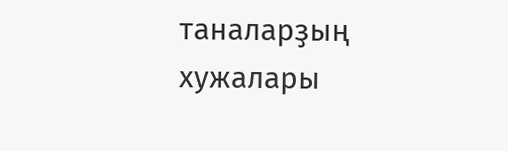таналарҙың хужалары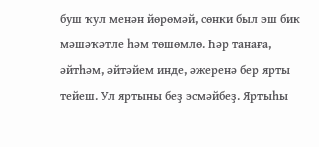буш ҡул менән йөрөмәй, сөнки был эш бик мәшәҡәтле һәм төшөмлө. Һәр танаға, әйтһәм, әйтәйем инде, әжеренә бер ярты тейеш. Ул яртыны беҙ эсмәйбеҙ. Яртыһы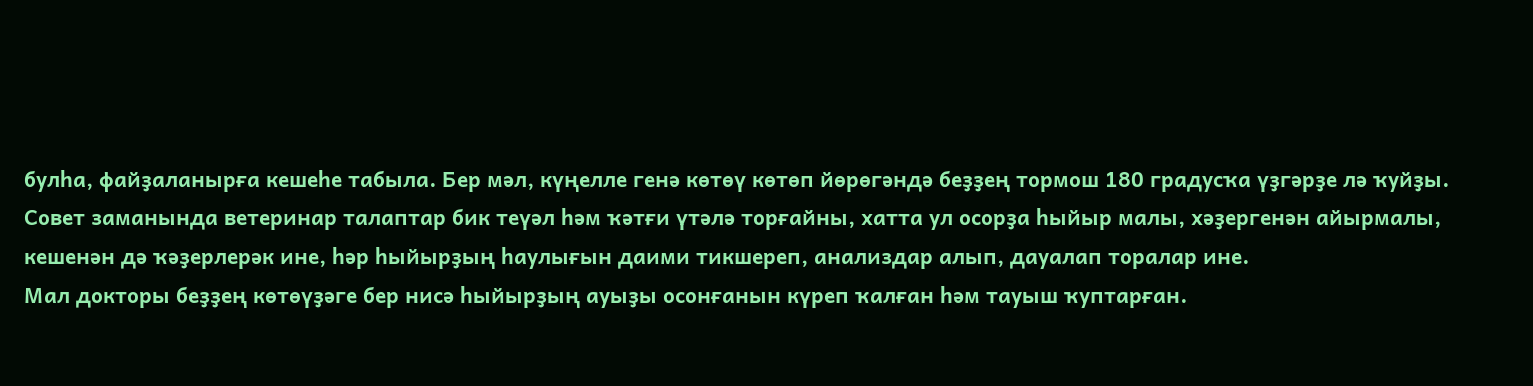булһа, файҙаланырға кешеһе табыла. Бер мәл, күңелле генә көтөү көтөп йөрөгәндә беҙҙең тормош 180 градусҡа үҙгәрҙе лә ҡуйҙы.
Совет заманында ветеринар талаптар бик теүәл һәм ҡәтғи үтәлә торғайны, хатта ул осорҙа һыйыр малы, хәҙергенән айырмалы, кешенән дә ҡәҙерлерәк ине, һәр һыйырҙың һаулығын даими тикшереп, анализдар алып, дауалап торалар ине.
Мал докторы беҙҙең көтөүҙәге бер нисә һыйырҙың ауыҙы осонғанын күреп ҡалған һәм тауыш ҡуптарған.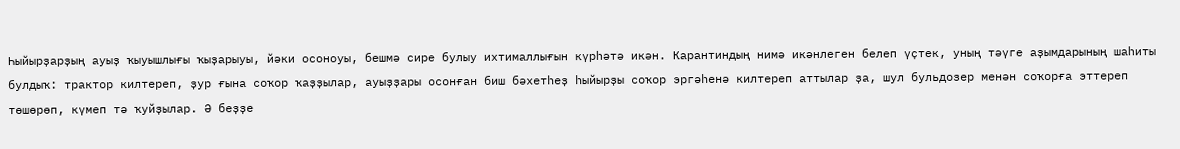Һыйырҙарҙың ауыҙ ҡыуышлығы ҡыҙарыуы, йәки осоноуы, бешмә сире булыу ихтималлығын күрһәтә икән. Карантиндың нимә икәнлеген белеп үҫтек, уның тәүге аҙымдарының шаһиты булдыҡ: трактор килтереп, ҙур ғына соҡор ҡаҙҙылар, ауыҙҙары осонған биш бәхетһеҙ һыйырҙы соҡор эргәһенә килтереп аттылар ҙа, шул бульдозер менән соҡорға эттереп төшөрөп, күмеп тә ҡуйҙылар. Ә беҙҙе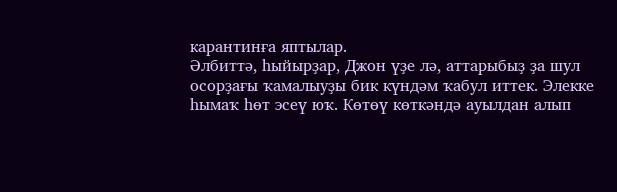карантинға яптылар.
Әлбиттә, һыйырҙар, Джон үҙе лә, аттарыбыҙ ҙа шул осорҙағы ҡамалыуҙы бик күндәм ҡабул иттек. Элекке һымаҡ һөт эсеү юҡ. Көтөү көткәндә ауылдан алып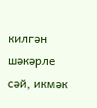килгән шәкәрле сәй, икмәк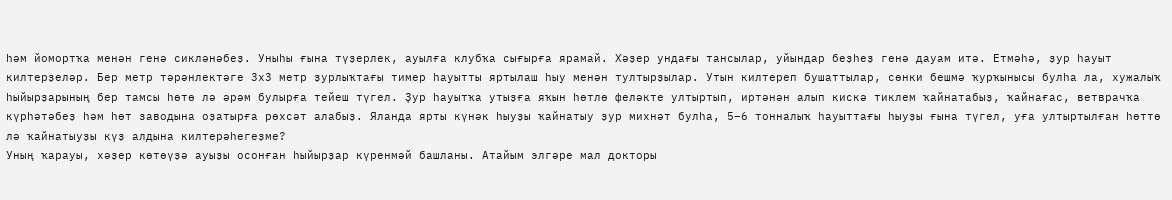һәм йомортҡа менән генә сикләнәбеҙ. Уныһы ғына түҙерлек, ауылға клубҡа сығырға ярамай. Хәҙер ундағы тансылар, уйындар беҙһеҙ генә дауам итә. Етмәһә, ҙур һауыт килтерҙеләр. Бер метр тәрәнлектәге 3х3 метр ҙурлыҡтағы тимер һауытты яртылаш һыу менән тултырҙылар. Утын килтереп бушаттылар, сөнки бешмә ҡурҡынысы булһа ла, хужалыҡ һыйырҙарының бер тамсы һөтө лә әрәм булырға тейеш түгел. Ҙур һауытҡа утыҙға яҡын һөтлө феләкте ултыртып, иртәнән алып кискә тиклем ҡайнатабыҙ, ҡайнағас, ветврачҡа күрһәтәбеҙ һәм һөт заводына оҙатырға рөхсәт алабыҙ. Яланда ярты күнәк һыуҙы ҡайнатыу ҙур михнәт булһа, 5–6 тонналыҡ һауыттағы һыуҙы ғына түгел, уға ултыртылған һөттө лә ҡайнатыуҙы күҙ алдына килтерәһегеҙме?
Уның ҡарауы, хәҙер көтөүҙә ауыҙы осонған һыйырҙар күренмәй башланы. Атайым элгәре мал докторы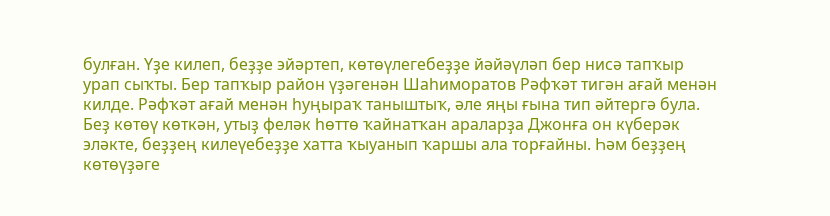булған. Үҙе килеп, беҙҙе эйәртеп, көтөүлегебеҙҙе йәйәүләп бер нисә тапҡыр урап сыҡты. Бер тапҡыр район үҙәгенән Шаһиморатов Рәфҡәт тигән ағай менән килде. Рәфҡәт ағай менән һуңыраҡ таныштыҡ, әле яңы ғына тип әйтергә була. Беҙ көтөү көткән, утыҙ феләк һөттө ҡайнатҡан араларҙа Джонға он күберәк эләкте, беҙҙең килеүебеҙҙе хатта ҡыуанып ҡаршы ала торғайны. Һәм беҙҙең көтөүҙәге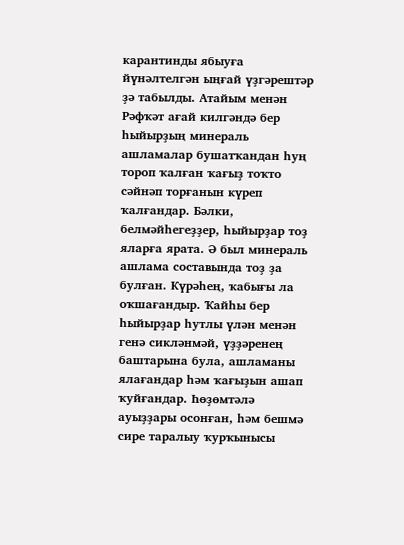карантинды ябыуға йүнәлтелгән ыңғай үҙгәрештәр ҙә табылды. Атайым менән Рәфҡәт ағай килгәндә бер һыйырҙың минераль ашламалар бушатҡандан һуң тороп ҡалған ҡағыҙ тоҡто сәйнәп торғанын күреп ҡалғандар. Бәлки, белмәйһегеҙҙер, һыйырҙар тоҙ яларға ярата. Ә был минераль ашлама составында тоҙ ҙа булған. Күрәһең, ҡабығы ла оҡшағандыр. Ҡайһы бер һыйырҙар һутлы үлән менән генә сикләнмәй, үҙҙәренең баштарына була, ашламаны ялағандар һәм ҡағыҙын ашап ҡуйғандар. Һөҙөмтәлә ауыҙҙары осонған, һәм бешмә сире таралыу ҡурҡынысы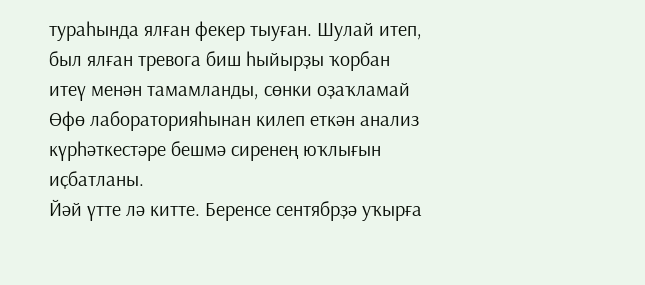тураһында ялған фекер тыуған. Шулай итеп, был ялған тревога биш һыйырҙы ҡорбан итеү менән тамамланды, сөнки оҙаҡламай Өфө лабораторияһынан килеп еткән анализ күрһәткестәре бешмә сиренең юҡлығын иҫбатланы.
Йәй үтте лә китте. Беренсе сентябрҙә уҡырға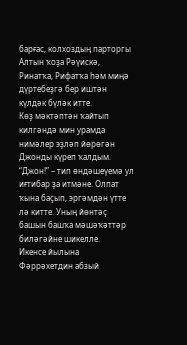барғас, колхоздың парторгы Алтын ҡоҙа Рәүискә, Ринатҡа, Рифатҡа һәм миңә дүртебеҙгә бер иштән күлдәк бүләк итте.
Көҙ мәктәптән ҡайтып килгәндә мин урамда нимәлер эҙләп йөрөгән Джонды күреп ҡалдым. “Джон!” – тип өндәшеүемә ул иғтибар ҙа итмәне. Олпат ҡына баҫып, эргәмдән үтте лә китте. Уның йөнтәҫ башын башҡа мәшәҡәттәр биләгәйне шикелле.
Икенсе йылына Фәррәхетдин абзый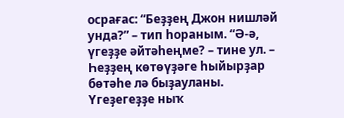осрағас: “Беҙҙең Джон нишләй унда?” – тип һораным. “Ә-ә, үгеҙҙе әйтәһеңме? – тине ул. – Һеҙҙең көтөүҙәге һыйырҙар бөтәһе лә быҙауланы. Үгеҙегеҙҙе ныҡ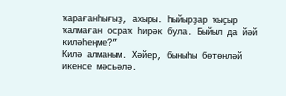ҡарағанһығыҙ, ахыры. Һыйырҙар ҡыҫыр ҡалмаған осраҡ һирәк була. Быйыл да йәй киләһеңме?”
Килә алманым. Хәйер, быныһы бөтөнләй икенсе мәсьәлә.